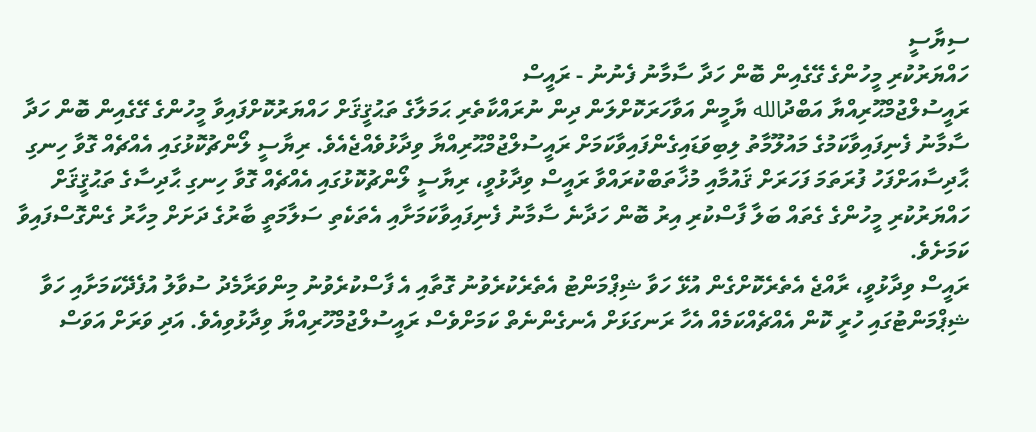ސިޔާސީ
ހައްޔަރުކުރި މީހުންގެ ގޭގެއިން ބޮން ހަދާ ސާމާނު ފެނުނު - ރައީސް
ރައީސުލްޖުމްޙޫރިއްޔާ އަބްދުالله ޔާމީން އަވާހަރަކޮށްލަން ދިން ނުރައްކާތެރި ޙަމަލާގެ ތަޙުޤީޤަށް ހައްޔަރުކޮށްފައިވާ މީހުންގެ ގޭގެއިން ބޮން ހަދާ ސާމާނު ފެނިފައިވާކަމުގެ މައުލޫމާތު ލިބިވަޑައިގެންފައިވާކަމަށް ރައީސުލްޖުމްޙޫރިއްޔާ ވިދާޅުވެއްޖެއެވެ. ރިޔާސީ ލޯންޗުކޮޅުގައި އެއްޗެއް ގޮވާ ހިނގި ޙާދިސާއަށްފަހު ފުރަތަމަ ފަހަރަށް ޤައުމާއި މުޚާތަބްކުރައްވާ ރައީސް ވިދާޅުވީ، ރިޔާސީ ލޯންޗުކޮޅުގައި އެއްޗެއް ގޮވާ ހިނގި ޙާދިސާގެ ތަޙުޤީޤަށް ހައްޔަރުކުރި މީހުންގެ ގެތައް ބަލާ ފާސްކުރި އިރު ބޮން ހަދާނެ ސާމާނު ފެނިފައިވާކަމަށާއި އެތަކެތި ސަލާމަތީ ބާރުގެ ދަށަށް މިހާރު ގެންގޮސްފައިވާ ކަމަށެވެ.
ރައީސް ވިދާޅުވީ، ރާއްޖެ އެތެރެކޮށްގެން އުޅޭ ހަވާ ޝިޕްމަންޓު އެތެރެކުރެވުނު ގޮތާއި އެ ފާސްކުރެވުނު މިންވަރާމެދު ސުވާލު އުފެދޭކަމަށާއި ހަވާ ޝިޕްމަންޓުގައި ހުރީ ކޮން އެއްޗެއްކަމެއް އެހާ ރަނގަޅަށް އެނގެންނެތް ކަމަށްވެސް ރައީސުލްޖުމްހޫރިއްޔާ ވިދާޅުވިއެވެ. އަދި ވަރަށް އަވަސް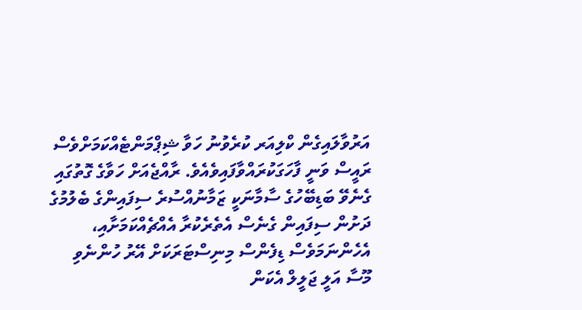އަރުވާލައިގެން ކްލިއަރ ކުރެވުނު ހަވާ ޝިޕްމަންޓެއްކަމަށްވެސް ރައީސް ވަނީ ފާހަގަކުރައްވާފައިވެއެވެ. ރާއްޖެއަށް ހަވާގެ ގޮތުގައި ގެނެވޭ ބަޑިބޭހުގެ ސާމާނަކީ ޒަމާނުއްސުރެ ސިފައިންގެ ބެލުމުގެ ދަށުން ސިފައިން ގެނެސް އެތެރެކުރާ އެއްޗެއްކަމަށާއި، އެހެންނަމަވެސް ޑިފެންސް މިނިސްޓަރަކަށް އޭރު ހުންނެވި މޫސާ އަލީ ޖަލީލް އެކަން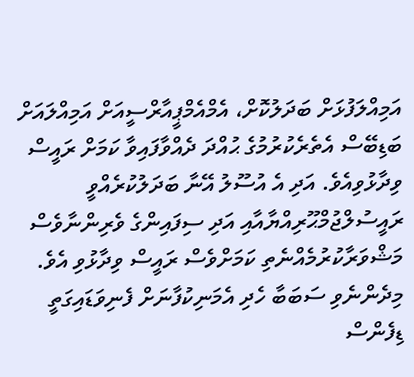އަމިއްލަފުޅަށް ބަދަލުކޮށް، އެމްއެމްޕީއާރްސީއަށް އަމިއްލައަށް ބަޑިބޭސް އެތެރެކުރުމުގެ ޙުއްދަ ދެއްވާފައިވާ ކަމަށް ރައީސް ވިދާޅުވިއެވެ. އަދި އެ އުސޫލު އޭނާ ބަދަލުކުރެއްވީ ރައީސުލްޖުމްޙޫރިއްޔާއާއި އަދި ސިފައިންގެ ވެރިންނާވެސް މަޝްވަރާކުރުމެއްނެތި ކަމަށްވެސް ރައީސް ވިދާޅުވި އެވެ.
މިދެންނެވި ސަބަބާ ހެދި އެމަނިކުފާނަށް ފެނިވަޑައިގަތީ ޑިފެންސް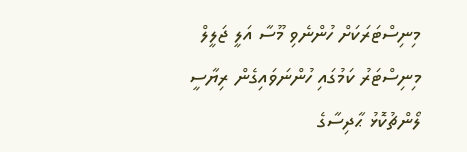މިނިސްޓަރަކަށް ހުންނެވި މޫސާ އަލީ ޖަލީލް މިނިސްޓަރު ކަމުގައި ހުންނަވައިގެން ރިޔާސީ ލޯންޗުކޮޅު ޙާދިސާގެ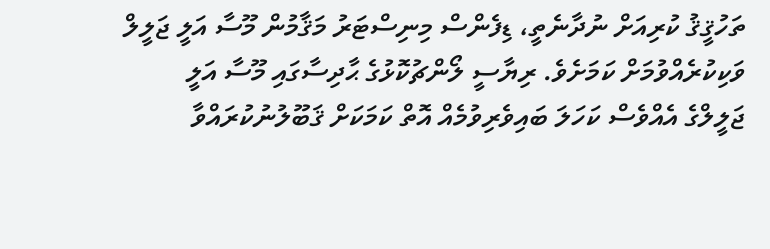ތަހުޤީޤު ކުރިއަށް ނުދާނެތީ، ޑިފެންސް މިނިސްޓަރު މަޤާމުން މޫސާ އަލީ ޖަލީލް ވަކިކުރެއްވުމަށް ކަމަށެވެ. ރިޔާސީ ލޯންޗުކޮޅުގެ ޙާދިސާގައި މޫސާ އަލީ ޖަލީލްގެ އެއްވެސް ކަހަލަ ބައިވެރިވުމެއް އޮތް ކަމަކަށް ޤަބޫލުނުކުރައްވާ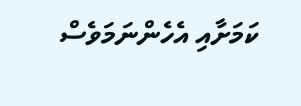ކަމަށާއި އެހެންނަމަވެސް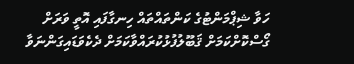ހަވާ ޝިޕްމަންޓުގެ ކަންތައްތައް ހިނގާފައި އޮތީ ވަރަށް ގޯސްކޮށްކަމަށް ޤަބޫލުފުޅުކުރައްވާކަމަށް ދެކެވަޑައިގަންނަވާ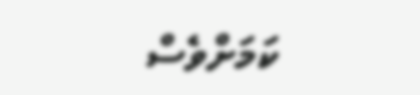ކަމަށްވެސް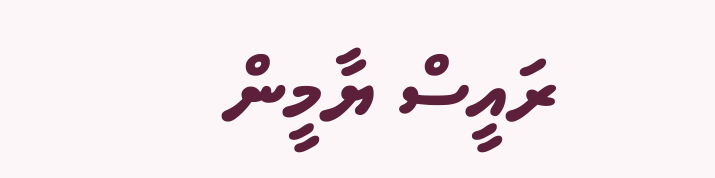ރައީސް ޔާމީން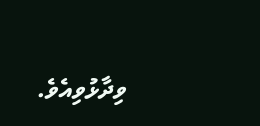ވިދާޅުވިއެވެ.